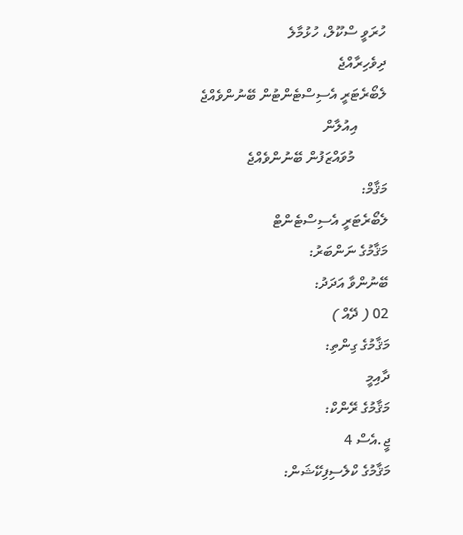ހުރަވީ ސްކޫލް، ހުޅުމާލެ
ދިވެހިރާއްޖެ
ލެބޯރެޓަރީ އެސިސްޓެންޓުން ބޭނުންވެއްޖެ
        އިއުލާން
         މުވައްޒަފުން ބޭނުންވެއްޖެ
މަޤާމް:
ލެބޯރެޓަރީ އެސިސްޓެންޓް
މަޤާމުގެ ނަންބަރު:
ބޭނުންވާ އަދަދު:
02 ( ދޭއް )
މަޤާމުގެ ގިންތި:
ދާއިމީ
މަޤާމުގެ ރޭންކް:
ޖީ.އެސް 4
މަޤާމުގެ ކްލެސިފިކޭޝަން: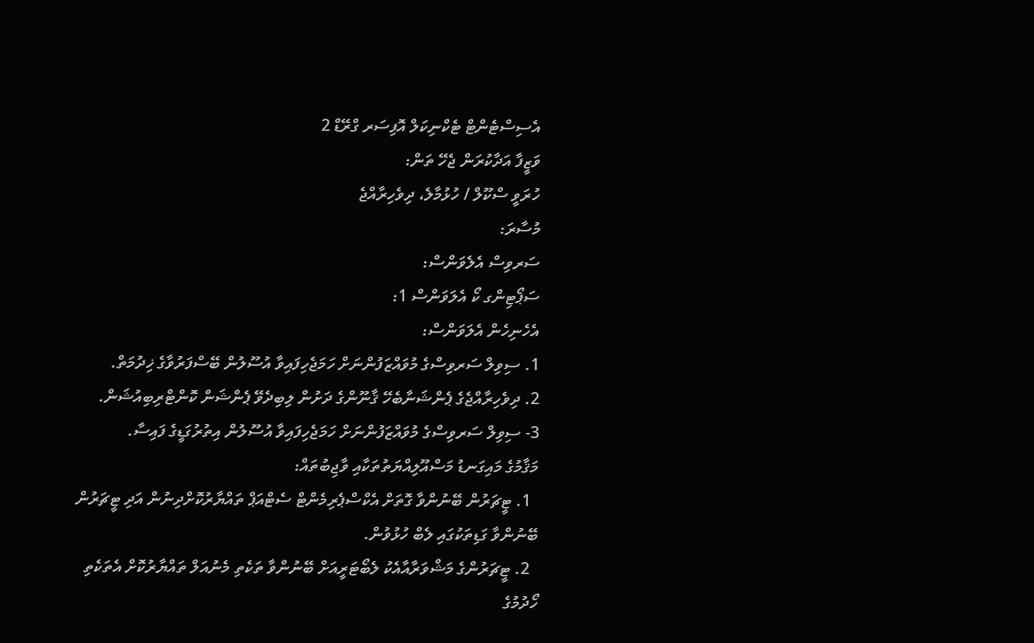އެސިސްޓެންޓް ޓެކްނިކަލް އޮފިސަރ ގްރޭޑް 2
ވަޒީފާ އަދާކުރަން ޖެހޭ ތަން:
ހުރަވީ ސްކޫލް / ހުޅުމާލެ، ދިވެހިރާއްޖެ
މުސާރަ:
ސަރވިސް އެލެވަންސް:
ސަޕޯޓިންގ ކޯ އެލަވަންސް 1:
އެހެނިހެން އެލަވަންސް:
1. ސިވިލް ސަރވިސްގެ މުވައްޒަފުންނަށް ހަމަޖެހިފައިވާ އުސޫލުން ބޭސްފަރުވާގެ ޚިދުމަތް.
2. ދިވެހިރާއްޖެގެ ޕެންޝަނާބެހޭ ޤާނޫންގެ ދަށުން ލިބިދެވޭ ޕެންޝަން ކޮންޓްރިބިއުޝަން.
3- ސިވިލް ސަރވިސްގެ މުވައްޒަފުންނަށް ހަމަޖެހިފައިވާ އުސޫލުން އިތުރުގަޑީގެ ފައިސާ.
މަޤާމުގެ މައިގަނޑު މަސްއޫލިއްޔަތުތަކާއި ވާޖިބުތައް:
  1. ޓީޗަރުން ބޭނުންވާ ގޮތަށް އެކްސްޕެރިމެންޓް ސެޓްއަޕް ތައްޔާރުކޮށްދިނުން އަދި ޓީޗަރުން ބޭނުންވާ ގަޑިތަކުގައި ލެބް ހުޅުވުން.
  2. ޓީޗަރުންގެ މަޝްވަރާއާއެކު ލެބޯޓަރީއަށް ބޭނުންވާ ތަކެތި މެނުއަލް ތައްޔާރުކޮށް އެތަކެތި ހޯދުމުގެ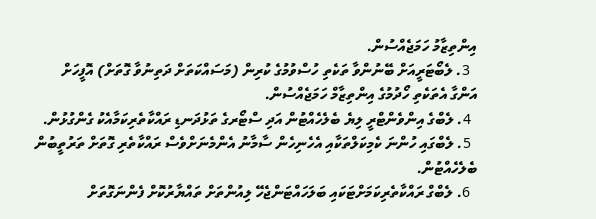އިންތިޒާމު ހަމަޖެއްސުން.
  3. ލެބޯޓަރީއަށް ބޭނުންވާ ތަކެތި ހުސްވުމުގެ ކުރިން (މަސައްކަތަށް ދަތިނުވާ ގޮތަށް) އޮފީހަށް އަންގާ އެތަކެތި ހޯދުމުގެ އިންތިޒާމް ހަމަޖެއްސުން.
  4. ލެބްގެ އިންވެންޓްރީ ލިޔެ ބެލެހެއްޓުން އަދި ސްޓޯރގެ ތަޅުދަނޑި ރައްކާތެރިކަމާއެކު ގެންގުޅުން.
  5. ލެބްގައި ހުންނަ ކެމިކަލްތަކާއި އެހެނިހެން ސާމާނު އެންމެނަށްވެސް ރައްކާތެރި ގޮތަށް ތަރުތީބުން ބެލެހެއްޓުން.
  6. ލެބްގް ރައްކާތެރިކަމަށްޓަކައި ބަލަހައްޓަންޖެހޭ ލިއުންތަށް ތައްޔާރުކޮށް ފެންނަގޮތަށް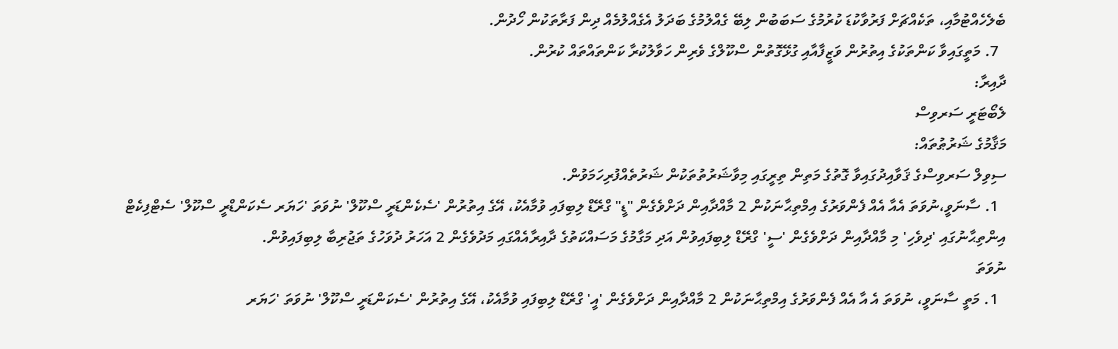ބެލެހެއްޓުމާއި، ތަކެއްޗަށް ފަރުވާކުޑަ ކުރުމުގެ ސަބަބުން ލިބޭ ގެއްލުމުގެ ބަދަލު އެގެއްލުމެއް ދިން ފަރާތަކުން ހޯދުން.
  7. މަތީގައިވާ ކަންތަކުގެ އިތުރުން ވަޒީފާއާއި ގުޅޭގޮތުން ސްކޫލްގެ ވެރިން ހަވާލުކުރާ ކަންތައްތައް ކުރުން.
ދާއިރާ:
ލެބޯޓަރީ ސަރވިސް
މަޤާމުގެ ޝަރުޠުތައް:
ސިވިލް ސަރވިސްގެ ޤަވާއިދުގައިވާ ގޮތުގެ މަތިން ތިރީގައި މިވާޝަރުތުތަކުން ޝަރުތެއްފުރިހަމަވުން.
  1. ސާނަވީ،ނުވަތަ އެއާ އެއް ފެންވަރުގެ އިމްތިޙާނަކުން 2 މާއްދާއިން ދަށްވެގެން "ޑީ" ގްރޭޑް ލިބިފައި ވުމާއެކު، އޭގެ އިތުރުން 'ސެކެންޑަރީ ސްކޫލް' ނުވަތަ 'ހަޔަރ ސެކަންޑްރީ ސްކޫލް' ސެޓްފިކެޓް އިންތިޙާނުގައި 'ދިވެހި' މި މާއްދާއިން ދަށްވެގެން 'ސީ' ގްރޭޑް ލިބިފައިވުން އަދި މަގާމުގެ މަސައްކަތުގެ ދާއިރާއެއްގައި މަދުވެގެން 2 އަހަރު ދުވަހުގެ ތަޖުރިބާ ލިބިފައިވުން.
ނުވަތަ
  1. މަތީ ސާނަވީ، ނުވަތަ އެ އާ އެއް ފެންވަރުގެ އިމްތިޙާނަކުން 2 މާއްދާއިން ދަށްވެގެން 'އީ' ގްރޭޑް ލިބިފައި ވުމާއެކު، އޭގެ އިތުރުން 'ސެކަންޑަރީ ސްކޫލް' ނުވަތަ 'ހަޔަރ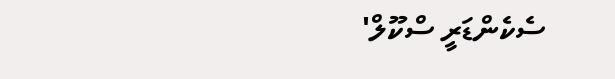ސެކެންޑަރީ ސްކޫލް'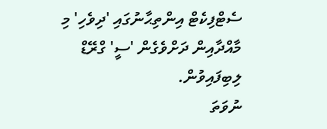ސެޓްފިކެޓް އިންތިޙާނުގައި 'ދިވެހި' މި މާއްދާއިން ދަށްވެގެން 'ސީ' ގްރޭޑް ލިބިފައިވުން.
ނުވަތަ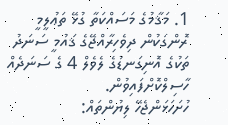1. މަޤާމުގެ މަސައްކަތާ ގުޅޭ ތަޢުލީމީ ރޮންގަކުން ދިވެހިރާއްޖޭގެ ޤައުމީ ސަނަދު ތަކުގެ އޮނިގަނޑުގެ ލެވެލް 4 ގެ ސަނަދެއް ހާސިލްކޮށްފައިވުން.
ހުށަހަޅަންޖެހޭ ލިޔުންތައް: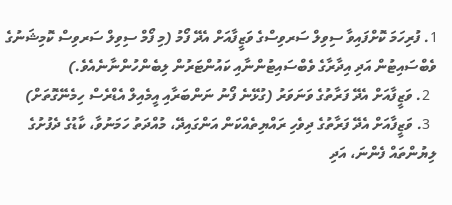1. ފުރިހަމަ ކޮށްފައިވާ ސިވިލް ސަރވިސްގެ ވަޒީފާއަށް އެދޭ ފޯމު (މި ފޯމް ސިވިލް ސަރވިސް ކޮމިޝަނުގެ ވެބްސައިޓުން އަދި އިދާރާގެ ވެބްސައިޓުންނާއި ކައުންޓަރުން ލިބެންހުންނާނެއެވެ.)
  2. ވަޒީފާއަށް އެދޭ ފަރާތުގެ ވަނަވަރު (ގުޅޭނެ ފޯނު ނަންބަރާއި އީމެއިލް އެޑްރެސް ހިމެނޭގޮތަށް)
  3. ވަޒީފާއަށް އެދޭ ފަރާތުގެ ދިވެހި ރައްޔިތެއްކަން އަންގައިދޭ، މުއްދަތު ހަމަނުވާ، ކާޑުގެ ދެފުށުގެ ލިޔުންތައް ފެންނަ، އަދި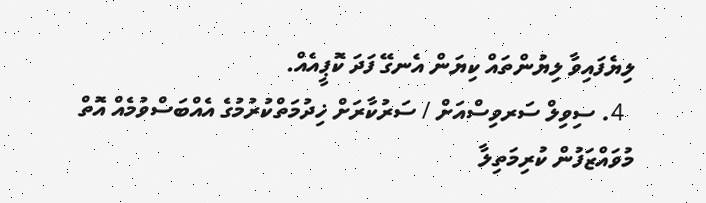ލިޔެފައިވާ ލިޔުންތައް ކިޔަން އެނގޭ ފަދަ ކޮޕީއެއް.
  4. ސިވިލް ސަރވިސްއަށް / ސަރުކާރަށް ޚިދުމަތްކުރުމުގެ އެއްބަސްވުމެއް އޮތް މުވައްޒަފުން ކުރިމަތިލާ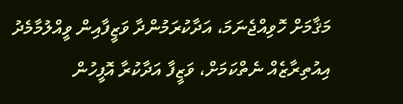މަޤާމަށް ހޮވިއްޖެނަމަ، އަދާކުރަމުންދާ ވަޒީފާއިން ވީއްލުމާމެދު އިއުތިރާޒެއް ނެތްކަމަށް، ވަޒީފާ އަދާކުރާ އޮފީހުން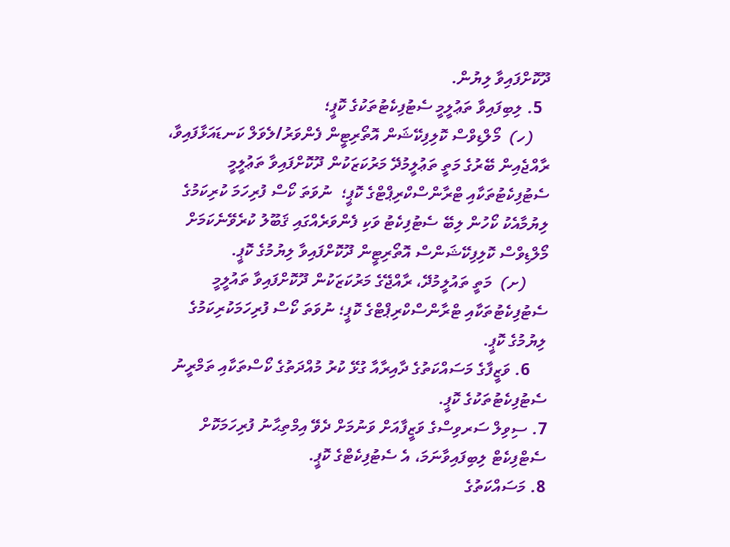ދޫކޮށްފައިވާ ލިޔުން.
  5. ލިބިފައިވާ ތަޢުލީމީ ސެޓުފިކެޓުތަކުގެ ކޮޕީ؛
    (ހ)  މޯލްޑިވްސް ކޮލިފިކޭޝަން އޮތޯރިޓީން ފެންވަރު/ލެވަލް ކަނޑައަޅާފައިވާ، ރާއްޖެއިން ބޭރުގެ މަތީ ތަޢުލީމުދޭ މަރުކަޒަކުން ދޫކޮށްފައިވާ ތަޢުލީމީ ސެޓުފިކެޓުތަކާއި ޓްރާންސްކްރިޕްޓްގެ ކޮޕީ؛  ނުވަތަ ކޯސް ފުރިހަމަ ކުރިކަމުގެ ލިޔުމާއެކު ކޯހުން ލިބޭ ސެޓުފިކެޓު ވަކި ފެންވަރެއްގައި ޤަބޫލު ކުރެވޭނެކަމަށް މޯލްޑިވްސް ކޮލިފިކޭޝަންސް އޮތޯރިޓީން ދޫކޮށްފައިވާ ލިޔުމުގެ ކޮޕީ.
     (ށ)  މަތީ ތައުލީމުދޭ، ރާއްޖޭގެ މަރުކަޒަކުން ދޫކޮށްފައިވާ ތައުލީމީ ސެޓުފިކެޓުތަކާއި ޓްރާންސްކްރިޕްޓްގެ ކޮޕީ؛ ނުވަތަ ކޯސް ފުރިހަމަކުރިކަމުގެ ލިޔުމުގެ ކޮޕީ.
    6. ވަޒީފާގެ މަސައްކަތުގެ ދާއިރާއާ ގުޅޭ ކުރު މުއްދަތުގެ ކޯސްތަކާއި ތަމްރީނު ސެޓުފިކެޓުތަކުގެ ކޮޕީ.
7. ސިވިލް ސަރވިސްގެ ވަޒީފާއަށް ވަނުމަށް ދެވޭ އިމްތިޙާނު ފުރިހަމަކޮށް ސެޓްފިކެޓް ލިބިފައިވާނަމަ، އެ ސެޓުފިކެޓްގެ ކޮޕީ.
8. މަސައްކަތުގެ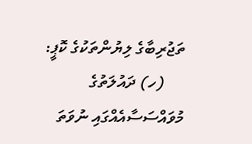ތަޖުރިބާގެ ލިޔުންތަކުގެ ކޮޕީ:
     (ހ) ދައުލަތުގެ މުވައްސަސާއެއްގައި ނުވަތަ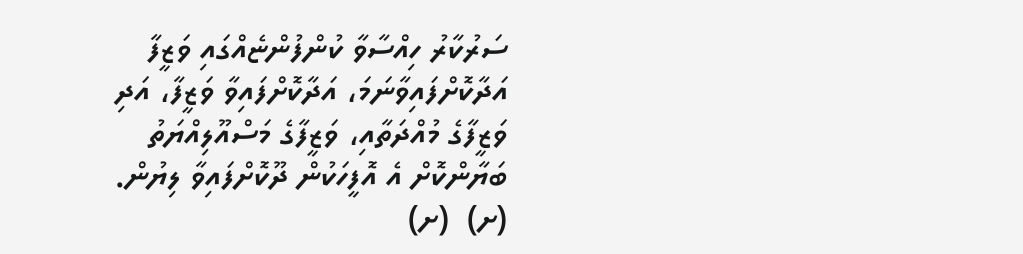ސަރުކާރު ހިއްސާވާ ކުންފުންޏެއްގައި ވަޒީފާ އަދާކޮށްފައިވާނަމަ، އަދާކޮށްފައިވާ ވަޒީފާ، އަދި ވަޒީފާގެ މުއްދަތާއި، ވަޒީފާގެ މަސްއޫލިއްޔަތު ބަޔާންކޮށް އެ އޮފީހަކުން ދޫކޮށްފައިވާ ލިޔުން.
(ށ)  (ށ)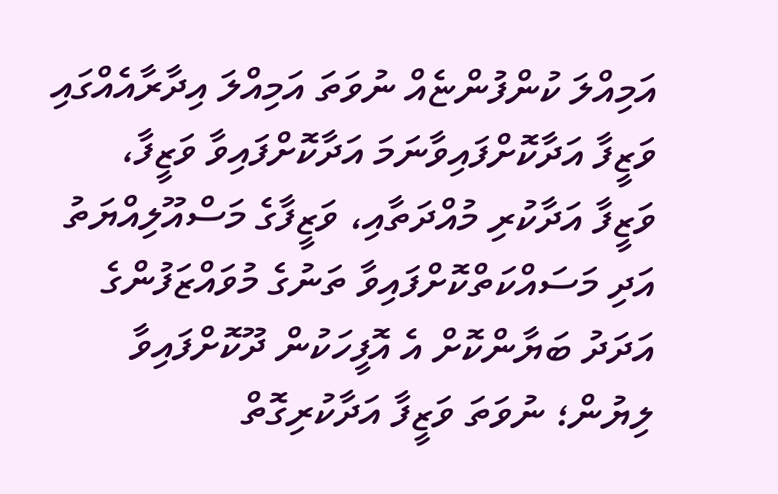އަމިއްލަ ކުންފުންޏެއް ނުވަތަ އަމިއްލަ އިދާރާއެއްގައި ވަޒީފާ އަދާކޮށްފައިވާނަމަ އަދާކޮށްފައިވާ ވަޒީފާ، ވަޒީފާ އަދާކުރި މުއްދަތާއި، ވަޒީފާގެ މަސްއޫލިއްޔަތު އަދި މަސައްކަތްކޮށްފައިވާ ތަނުގެ މުވައްޒަފުންގެ އަދަދު ބަޔާންކޮށް އެ އޮފީހަކުން ދޫކޮށްފައިވާ ލިޔުން؛ ނުވަތަ ވަޒީފާ އަދާކުރިގޮތް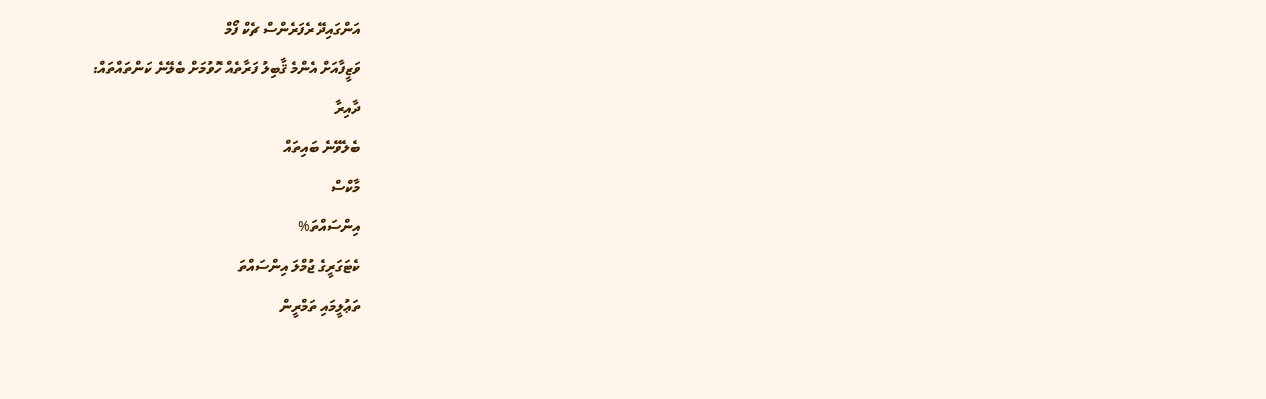އަންގައިދޭ ރެފަރެންސް ޗެކް ފޯމް
ވަޒީފާއަށް އެންމެ ޤާބިލު ފަރާތެއް ހޮވުމަށް ބެލޭނެ ކަންތައްތައް:
ދާއިރާ
ބެލެވޭނެ ބައިތައް
މާކްސް
އިންސައްތަ%
ކެޓަގަރީގެ ޖުމްލަ އިންސައްތަ
ތަޢުލީމައި ތަމްރީން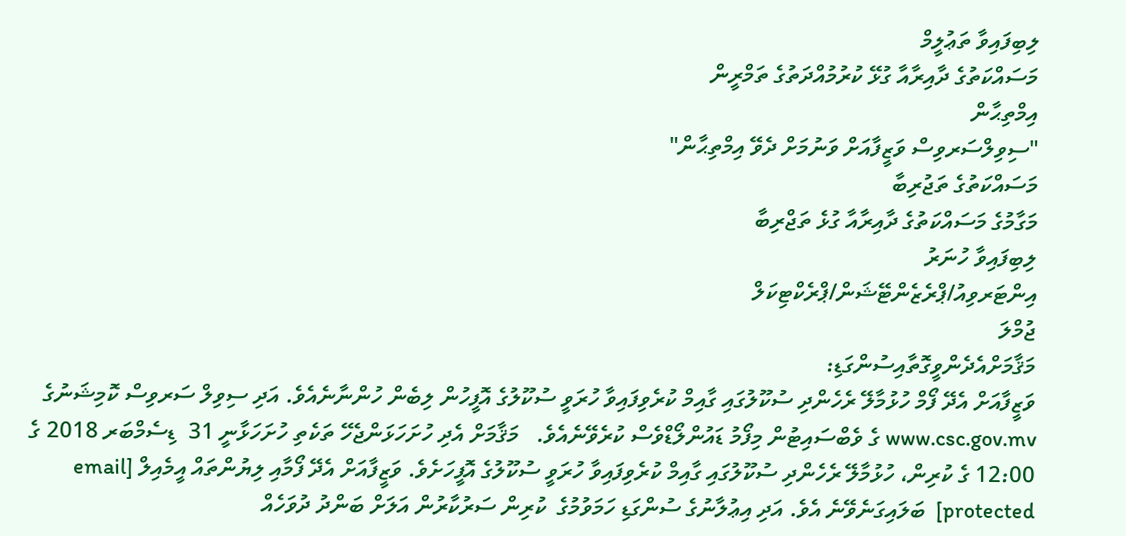ލިބިފައިވާ ތަޢުލީމް
މަސައްކަތުގެ ދާއިރާއާ ގުޅޭ ކުރުމުއްދަތުގެ ތަމްރީން
އިމްތިޙާން
"ސިވިލްސަރވިސް ވަޒީފާއަށް ވަނުމަށް ދެވޭ އިމްތިޙާން"
މަސައްކަތުގެ ތަޖުރިބާ
މަގާމުގެ މަސައްކަތުގެ ދާއިރާއާ ގުޅެ ތަޖްރިބާ
ލިބިފައިވާ ހުނަރު
އިންޓަރވިއު/ޕްރެޒެންޓޭޝަން/ޕްރެކްޓިކަލް
ޖުމްލަ
މަޤާމަށްއެދެންވީގޮތާއިސުންގަޑި:
ވަޒީފާއަށް އެދޭ ފޯމް ހުޅުމާލޭ ރެހެންދި ސުކޫލުގައި ގާއިމް ކުރެވިފައިވާ ހުރަވީ ސުކޫލުގެ އޮފީހުން ލިބެން ހުންނާނެއެވެ. އަދި ސިވިލް ސަރވިސް ކޮމިޝަނުގެ www.csc.gov.mv ގެ ވެބްސައިޓުން މިފޯމު ޑައުންލޯޑްވެސް ކުރެވޭނެއެވެ.   މަޤާމަށް އެދި ހުށަހަޅަންޖެހޭ ތަކެތި ހުށަހަޅާނީ 31  ޑިސެމްބަރ 2018 ގެ 12:00 ގެ ކުރިން، ހުޅުމާލޭ ރެހެންދި ސުކޫލުގައި ގާއިމް ކުރެވިފައިވާ ހުރަވީ ސުކޫލުގެ އޮފީހަށެވެ. ވަޒީފާއަށް އެދޭ ފޯމާއި ލިޔުންތައް އީމެއިލް [email protected]  ބަލައިގަނެވޭނެ އެވެ. އަދި އިޢުލާނުގެ ސުންގަޑި ހަމަވުމުގެ  ކުރިން ސަރުކާރުން އަލަށް ބަންދު ދުވަހެއް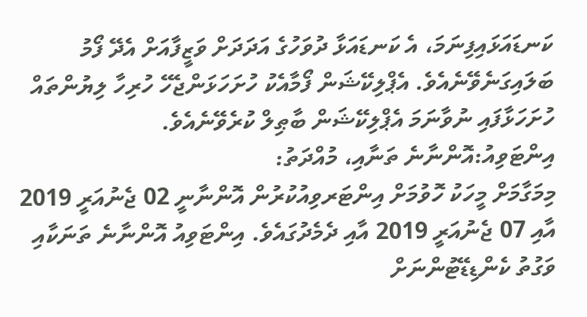ކަނޑައަޅައިފިނަމަ، އެ ކަނޑައަޅާ ދުވަހުގެ އަދަދަށް ވަޒީފާއަށް އެދޭ ފޯމު ބަލައިގަނެވޭނެއެވެ. އެޕްލިކޭޝަން ފޯމާއެކު ހުށަހަޅަންޖެހޭ ހުރިހާ ލިޔުންތައް ހުށަހަޅާފައި ނުވާނަމަ އެޕްލިކޭޝަން ބާޠިލް ކުރެވޭނެއެވެ.
އިންޓަވިއު:އޮންނާނެ ތަނާއި، މުއްދަތު:
މިމަގާމަށް މީހަކު ހޮވުމަށް އިންޓަރވިއުކުރުން އޮންނާނީ 02 ޖެނުއަރީ 2019 އާއި 07 ޖެނުއަރީ 2019 އާއި ދެމެދުގައެވެ. އިންޓަވިއު އޮންނާނެ ތަނަކާއި ވަގުތު ކެންޑިޑޭޓުންނަށް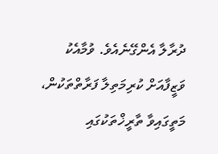ދުރާލާ އެންގޭނެއެވެ. ވުމާއެކު ވަޒީފާއަށް ކުރިމަތިލާ ފަރާތްތަކުން، މަތީގައިވާ ތާރީޚްތަކުގައި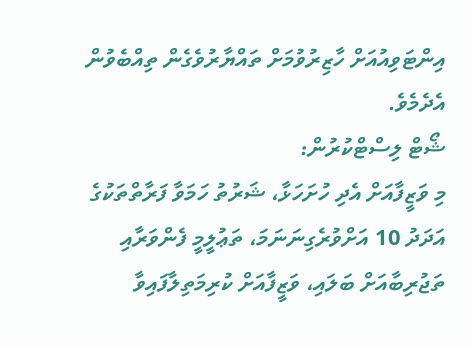އިންޓަވިއުއަށް ހާޒިރުވުމަށް ތައްޔާރުވެގެން ތިއްބެވުން އެދެމެވެ.
ޝޯޓް ލިސްޓްކުރުން:
މި ވަޒީފާއަށް އެދި ހުށަހަޅާ، ޝަރުތު ހަމަވާ ފަރާތްތަކުގެ އަދަދު 10 އަށްވުރެގިނަނަމަ، ތަޢުލީމީ ފެންވަރާއި ތަޖުރިބާއަށް ބަލައި، ވަޒީފާއަށް ކުރިމަތިލާފައިވާ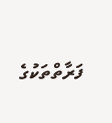ފަރާތްތަކުގެ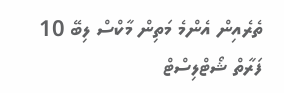ތެރެއިން އެންމެ މަތިން މާކްސް ލިބޭ 10 ފަރާތް ޝޯޓްލިސްޓް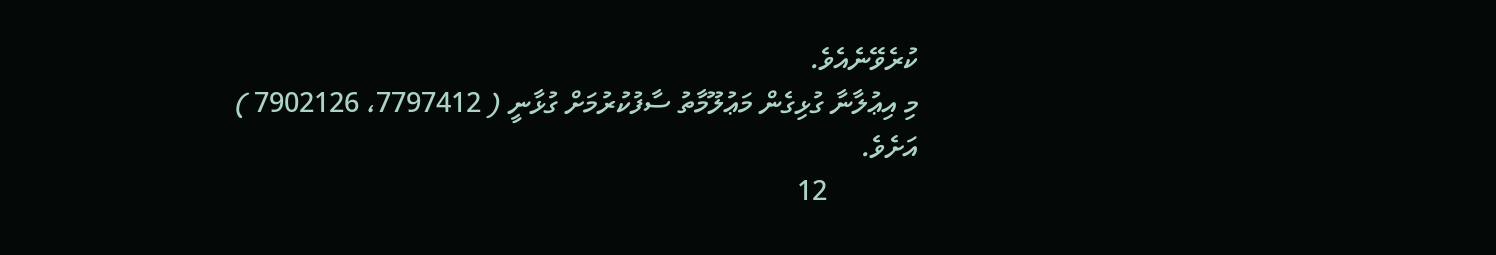ކުރެވޭނެއެވެ.
މި އިޢުލާނާ ގުޅިގެން މަޢުލޫމާތު ސާފުކުރުމަށް ގުޅާނީ ( 7797412، 7902126 ) އަށެވެ.
             12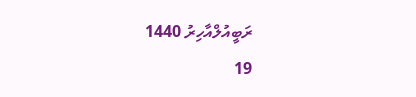ރަބީއުލްއާހިރު 1440
19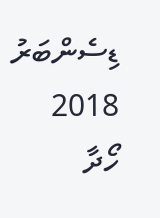ޑިސެންބަރު 2018
ހޯދާ